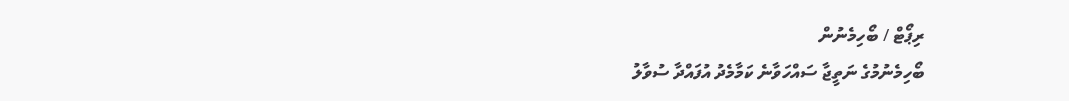ރިޕޯޓް / ބޯހިމެނުން
ބޯހިމެނުމުގެ ނަތީޖާ ސައްހަވާނެ ކަމާމެދު އުފައްދާ ސުވާލު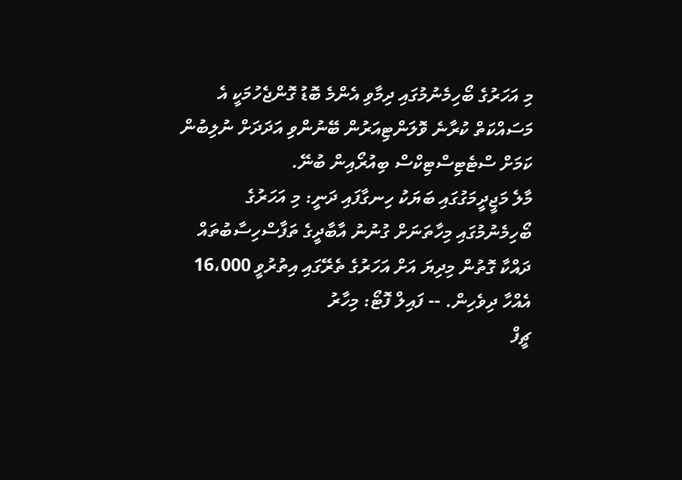މި އަހަރުގެ ބޯހިމެނުމުގައި ދިމާވި އެންމެ ބޮޑު ގޮންޖެހުމަކީ އެ މަސައްކަތް ކުރާނެ ވޮލަންޓިއަރުން ބޭނުންވި އަދަދަށް ނުލިބުން ކަމަށް ސްޓެޓިސްޓިކްސް ބިއުރޯއިން ބުނޭ.
މާލެ މަޖީދީމަގުގައި ބަޔަކު ހިނގާފައި ދަނީ: މި އަހަރުގެ ބޯހިމެނުމުގައި މިހާތަނަށް ގުނުނު އާބާދީގެ ތަފާސްހިސާބުތައް ދައްކާ ގޮތުން މިދިޔަ އަށް އަހަރުގެ ތެރޭގައި އިތުރުވީ 16،000 އެއްހާ ދިވެހިން. -- ފައިލް ފޮޓޯ: މިހާރު
ޗީފް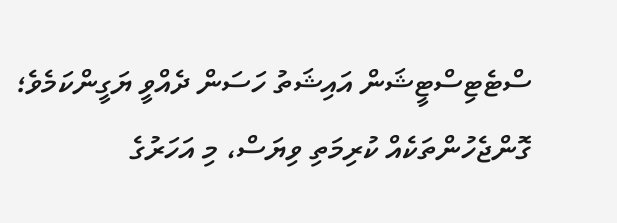ސްޓެޓިސްޓީޝަން އައިޝަތު ހަސަން ދެއްވީ ޔަގީންކަމެވެ؛ ގޮންޖެހުންތަކެއް ކުރިމަތި ވިޔަސް، މި އަހަރުގެ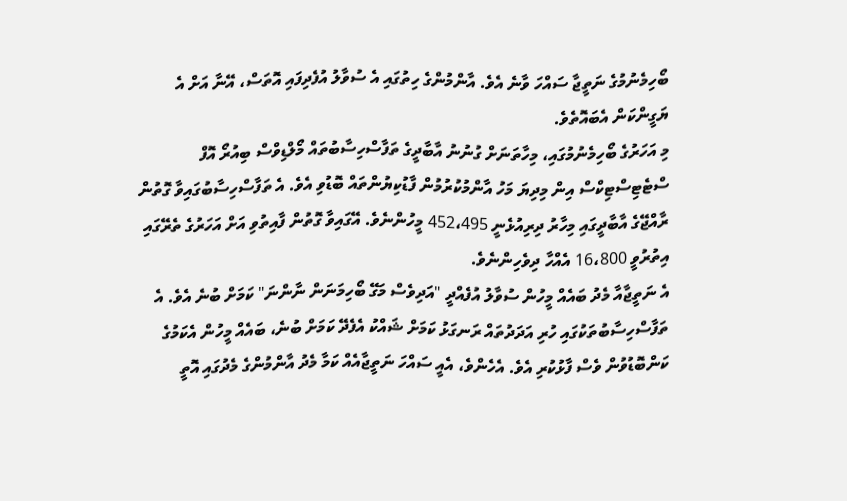ބޯހިމެނުމުގެ ނަތީޖާ ސައްހަ ވާނެ އެވެ. އާންމުންގެ ހިތުގައި އެ ސުވާލު އުފެދިފައި އޮތަސް، އޭނާ އަށް އެ ޔަގީންކަން އެބައޮތެވެ.
މި އަހަރުގެ ބޯހިމެނުމުގައި، މިހާތަނަށް ގުނުނު އާބާދީގެ ތަފާސްހިސާބުތައް މޯލްޑިވްސް ބިއުރޯ އޮފް ސްޓެޓިސްޓިކްސް އިން މިދިޔަ މަހު އާންމުކުރުމުން ފާޑުކިޔުންތައް ބޮޑުވި އެވެ. އެ ތަފާސްހިސާބުގައިވާ ގޮތުން ރާއްޖޭގެ އާބާދީގައި މިހާރު ދިރިއުޅެނީ 452،495 މީހުންނެވެ. އޭގައިވާ ގޮތުން ފާއިތުވި އަށް އަހަރުގެ ތެރޭގައި އިތުރުވީ 16،800 އެއްހާ ދިވެހިންނެވެ.
އެ ނަތީޖާއާ މެދު ބައެއް މީހުން ސުވާލު އުފެއްދީ "އަދިވެސް މަގޭ ބޯހިމަނަން ނާންނަ" ކަމަށް ބުނެ އެވެ. އެ ތަފާސްހިސާބުތަކުގައި ހުރި އަދަދުތައް ރަނގަޅު ކަމަށް ޝައްކު އެފެދޭ ކަމަށް ބުނެ، ބައެއް މީހުން އެކަމުގެ ކަންބޮޑުވުން ވެސް ފާޅުކުރި އެވެ. އެހެންވެ، އެއީ ސައްހަ ނަތީޖާއެއް ކަމާ މެދު އާންމުންގެ މެދުގައި އޮތީ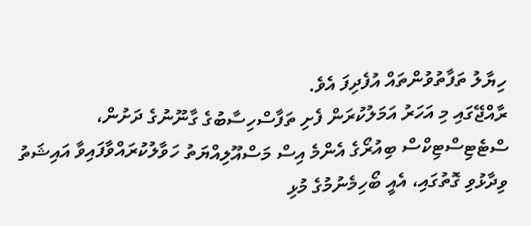ހިޔާލު ތަފާތުވުންތައް އުފެދިފަ އެވެ.
ރާއްޖޭގައި މި އަހަރު އަމަލުކުރަން ފެށި ތަފާސްހިސާބުގެ ގާނޫނުގެ ދަށުން، ސްޓެޓިސްޓިކްސް ބިއުރޯގެ އެންމެ އިސް މަސްއޫލިއްޔަތު ހަވާލުކުރައްވާފައިވާ އައިޝަތު ވިދާޅުވި ގޮތުގައި، އެއީ ބޯހިމެނުމުގެ މުޅި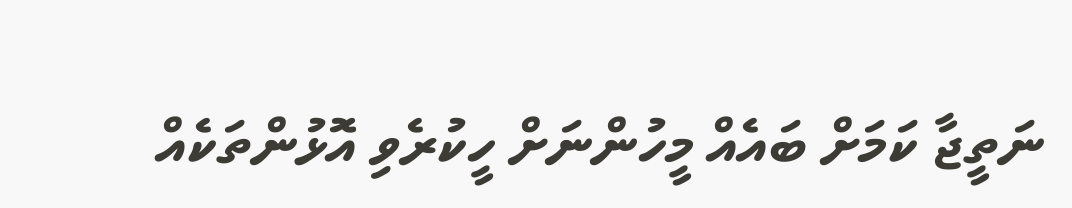ނަތީޖާ ކަމަށް ބައެއް މީހުންނަށް ހީކުރެވި އޮޅުންތަކެއް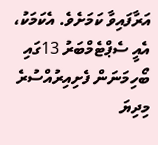އަރާފައިވާ ކަމަށެވެ. އެކަމަކު، އެއީ ސެޕްޓެމްބަރު 13ގައި ބޯހިމަނަން ފެށިއިރުއްސުރެ މިދިޔަ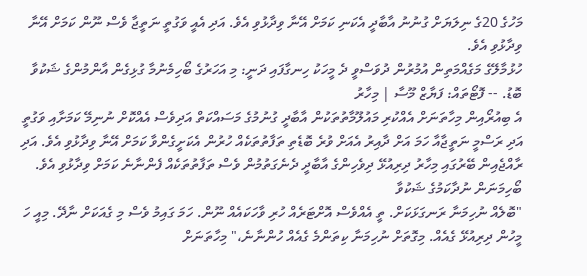މަހުގެ 20ގެ ނިލަޔަށް ގުނުނު އާބާދީ އެކަނި ކަމަށް އޭނާ ވިދާޅުވި އެވެ. އަދި އެއީ ވަގުތީ ނަތީޖާ ވެސް ނޫން ކަމަށް އޭނާ ވިދާޅުވި އެވެ.
ހުޅުމާލޭގެ މަގެއްމަތިން އުމުރުން ދުވަސްވީ ދެ މީހަކު ހިނގާފައި ދަނީ: މި އަހަރުގެ ބޯހިމެނުމާ ގުޅިގެން އާންމުންގެ ޝަކުވާ ބޮޑު. -- ފޮޓޯތައް: ފަޔާޒް މޫސާ | މިހާރު
އެ ބިއުރޯއިން މިހާތަނަށް އެއްކުރި މައުލޫމާތުތަކުން އާބާދީ ގުނުމުގެ މަސައްކަތް އަދިވެސް އެއްކޮށް ނުނިމޭ ކަމަށާއި ވަގުތީ އަދި ރަސްމީ ނަތީޖާއާ ހަމަ އަށް ދާއިރު އެއަށް ވުރެ ބޮޑެތި ތަފާތުތަކެއް ހުރުން އެކަށީގެންވާ ކަމަށް އޭނާ ވިދާޅުވި އެވެ. އަދި ރާއްޖެއިން ބޭރުގައި މިހާރު ދިރިއުޅޭ ދިވެހިންގެ އާބާދީ ދެނެގަތުމުން ވެސް ތަފާތުތަކެއް ފެންނާނެ ކަމަށް ވިދާޅުވި އެވެ.
ބޯހިމަނަން ނުދާކަމުގެ ޝަކުވާ
"ބޮލެއް ނުހިމަނާ ރަނގަޅަކަށް. ތީ އެއްވެސް އޮށްޓަރެއް ހުރި ވާހަކައެއް ނޫން. ހަމަ ގައިމު ވެސް މި ގެއަކަށް ނާދޭ. މިއީ ހަ މީހުން ދިރިއުޅޭ ގެއެއް. މިގޮތަށް ނުހިމަނާ ކިތަންމެ ގެއެއް ހުންނާނެ،" މިހާތަނަށް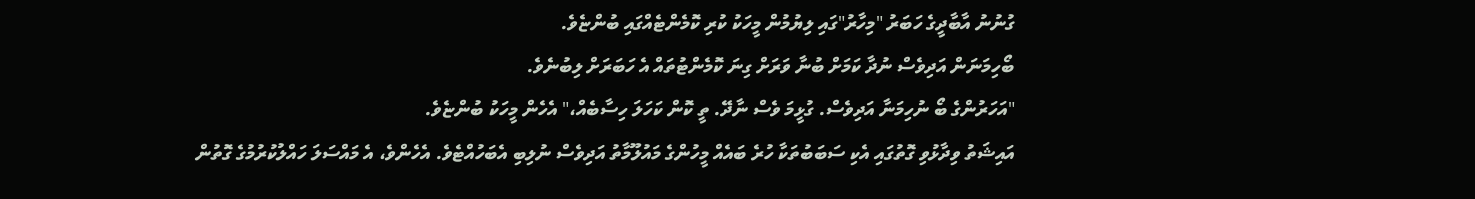ގުނުނު އާބާދީގެ ހަބަރު "މިހާރު"ގައި ލިޔުމުން މީހަކު ކުރި ކޮމެންޓެއްގައި ބުންޏެވެ.
ބޯހިމަނަން އަދިވެސް ނުދާ ކަމަށް ބުނާ ވަރަށް ގިނަ ކޮމެންޓުތައް އެ ހަބަރަށް ލިބުނެވެ.
"އަހަރުންގެ ބޯ ނުހިމަނާ އަދިވެސް. ގުޅީމަ ވެސް ނާދޭ. ތީ ކޮން ކަހަލަ ހިސާބެއް،" އެހެން މީހަކު ބުންޏެވެ.
އައިޝަތު ވިދާޅުވި ގޮތުގައި އެކި ސަބަބުތަކާ ހުރެ ބައެއް މީހުންގެ މައުލޫމާތު އަދިވެސް ނުލިބި އެބަހުއްޓެވެ. އެހެންވެ، އެ މައްސަލަ ހައްލުކުރުމުގެ ގޮތުން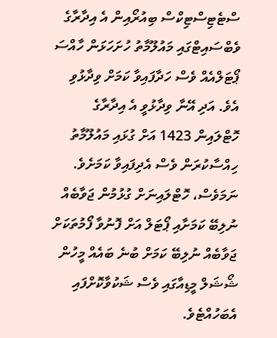ސްޓެޓިސްޓިކްސް ބިއުރޯއިން އެ އިދާރާގެ ވެބްސައިޓްގައި މައުލޫމާތު ހުށަހަޅަން ހާއްސަ ޕޯޓަލްއެއް ވެސް ހަދާފައިވާ ކަމަށް ވިދާޅުވި އެވެ. އަދި އޭނާ ވިދާޅުވީ އެ އިދާރާގެ ހޮޓްލައިން 1423 އަށް ގުޅައި މައުލޫމާތު ހިއްސާކުރަން ވެސް އެދިފައިވާ ކަމަށެވެ.
ނަމަވެސް، ހޮޓްލައިނަށް ގުޅުމުން ޖަވާބެއް ނުލިބޭ ކަމަށާއި ޕޯޓަލް އަށް ފޮނުވާ ފޯމުތަކަށް ޖަވާބެއް ނުލިބޭ ކަމަށް ބުނެ ބައެއް މީހުން ޝޯޝަލް މީޑިއާގައި ވެސް ޝަކުވާކޮށްފައި އެބަހުއްޓެވެ.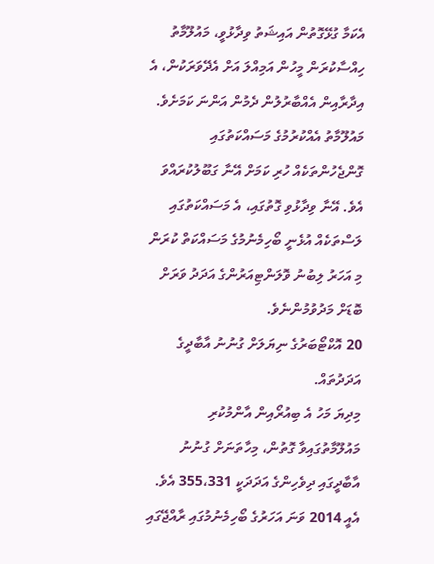އެކަމާ ގުޅޭގޮތުން އައިޝަތު ވިދާޅުވީ، މައުލޫމާތު ހިއްސާކުރަން މީހުން އަމިއްލަ އަށް އެދޭވަރަކުން، އެ އިދާރާއިން އެއްބާރުލުން ދެމުން އަންނަ ކަމަށެވެ. މައުލޫމާތު އެއްކުރުމުގެ މަސައްކަތުގައި ގޮންޖެހުންތަކެއް ހުރި ކަމަށް އޭނާ ގަބޫލުކުރައްވަ އެވެ. އޭނާ ވިދާޅުވި ގޮތުގައި، އެ މަސައްކަތުގައި ލަސްތަކެއް އުޅެނީ ބޯހިމެނުމުގެ މަސައްކަތް ކުރަން މި އަހަރު ލިބުނު ވޮލަންޓިއަރުންގެ އަދަދު ވަރަށް ބޮޑަށް މަދުވުމުންނެވެ.
20 އޮކްޓޯބަރުގެ ނިޔަލަށް ގުނުނު އާބާދީގެ އަދަދުތައް.
މިދިޔަ މަހު އެ ބިއުރޯއިން އާންމުކުރި މައުލޫމާތުގައިވާ ގޮތުން، މިހާތަނަށް ގުނުނު އާބާދީގައި ދިވެހިންގެ އަދަދަކީ 355،331 އެވެ. އެއީ 2014 ވަނަ އަހަރުގެ ބޯހިމެނުމުގައި ރާއްޖޭގައި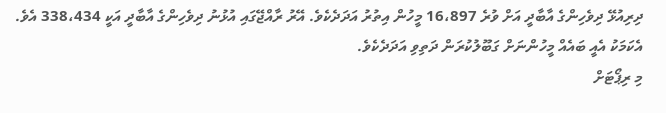ދިރިއުޅޭ ދިވެހިންގެ އާބާދީ އަށް ވުރެ 16،897 މީހުން އިތުރު އަދަދެކެވެ. އޭރު ރާއްޖޭގައި އުޅުނު ދިވެހިންގެ އާބާދީ އަކީ 338،434 އެވެ.
އެކަމަކު އެއީ ބައެއް މީހުންނަށް ގަބޫލުކުރަން ދަތިވި އަދަދެކެވެ.
މި ރިޕޯޓަށް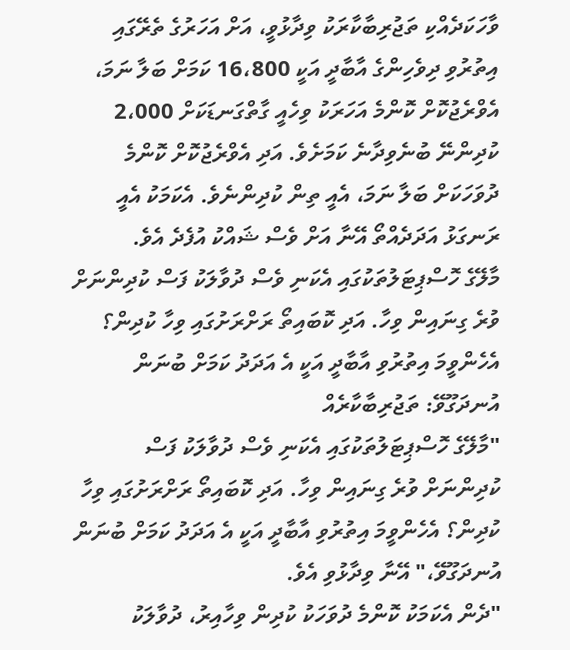ވާހަކަދެއްކި ތަޖުރިބާކާރަކު ވިދާޅުވީ، އަށް އަހަރުގެ ތެރޭގައި އިތުރުވި ދިވެހިންގެ އާބާދީ އަކީ 16،800 ކަމަށް ބަލާ ނަމަ، އެވްރެޖުކޮށް ކޮންމެ އަހަރަކު ވިހެއީ ގާތްގަނޑަކަށް 2،000 ކުދިންނޭ ބުނެވިދާނެ ކަމަށެވެ. އަދި އެވްރެޖުކޮށް ކޮންމެ ދުވަހަކަށް ބަލާ ނަމަ، އެއީ ތިން ކުދިންނެވެ. އެކަމަކު އެއީ ރަނގަޅު އަދަދެއްތޯ އޭނާ އަށް ވެސް ޝައްކު އުފެދެ އެވެ.
މާލޭގެ ހޮސްޕިޓަލުތަކުގައި އެކަނި ވެސް ދުވާލަކު ފަސް ކުދިންނަށް ވުރެ ގިނައިން ވިހާ. އަދި ކޮބައިތޯ ރަށްރަށުގައި ވިހާ ކުދިން؟ އެހެންވީމަ އިތުރުވި އާބާދީ އަކީ އެ އަދަދު ކަމަށް ބުނަން އުނދަގޫވޭ: ތަޖުރިބާކާރެއް
"މާލޭގެ ހޮސްޕިޓަލުތަކުގައި އެކަނި ވެސް ދުވާލަކު ފަސް ކުދިންނަށް ވުރެ ގިނައިން ވިހާ. އަދި ކޮބައިތޯ ރަށްރަށުގައި ވިހާ ކުދިން؟ އެހެންވީމަ އިތުރުވި އާބާދީ އަކީ އެ އަދަދު ކަމަށް ބުނަން އުނދަގޫވޭ،" އޭނާ ވިދާޅުވި އެވެ.
"ދެން އެކަމަކު ކޮންމެ ދުވަހަކު ކުދިން ވިހާއިރު، ދުވާލަކު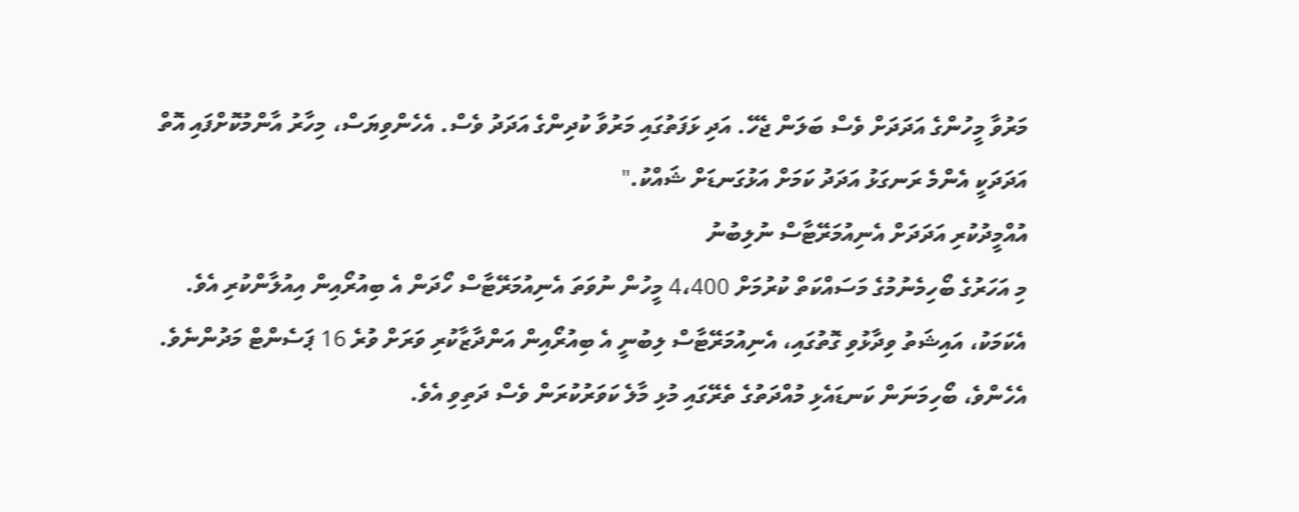މަރުވާ މީހުންގެ އަދަދަށް ވެސް ބަލަން ޖެހޭ. އަދި ޅަފަތުގައި މަރުވާ ކުދިންގެ އަދަދު ވެސް. އެހެންވިޔަސް، މިހާރު އާންމުކޮށްފައި އޮތް އަދަދަކީ އެންމެ ރަނގަޅު އަދަދު ކަމަށް އަޅުގަނޑަށް ޝައްކު."
އުއްމީދުކުރި އަދަދަށް އެނިއުމަރޭޓާސް ނުލިބުނު
މި އަހަރުގެ ބޯހިމެނުމުގެ މަސައްކަތް ކުރުމަށް 4،400 މީހުން ނުވަތަ އެނިއުމަރޭޓާސް ހޯދަން އެ ބިއުރޯއިން އިއުލާންކުރި އެވެ. އެކަމަކު، އައިޝަތު ވިދާޅުވި ގޮތުގައި، އެނިއުމަރޭޓާސް ލިބުނީ އެ ބިއުރޯއިން އަންދާޒާކުރި ވަރަށް ވުރެ 16 ޕަސެންޓް މަދުންނެވެ. އެހެންވެ، ބޯހިމަނަން ކަނޑައެޅި މުއްދަތުގެ ތެރޭގައި މުޅި މާލެ ކަވަރުކުރަން ވެސް ދަތިވި އެވެ.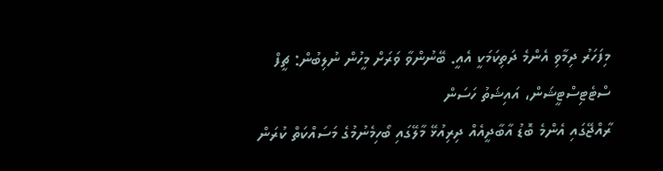މިފަހަރު ދިމާވި އެންމެ ދަތިކަމަކީ އެއީ. ބޭނުންވާ ވަރަށް މީހުން ނުލިބުން: ޗީފް ސްޓެޓިސްޓީޝަން، އައިޝަތު ހަސަން
ރާއްޖޭގައި އެންމެ ބޮޑު އާބާދީއެއް ދިރިއުޅޭ މާލޭގައި ބޯހިމެނުމުގެ މަސައްކަތް ކުރަން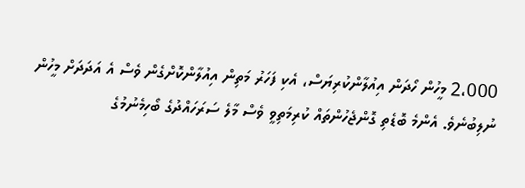2،000 މީހުން ހޯދަން އިއުލާންކުރިޔަސް، އެކި ފަހަރު މަތިން އިއުލާންކޮށްގެން ވެސް އެ އަދަދަށް މީހުން ނުލިބުނެވެ. އެންމެ ބޮޑެތި ގޮންޖެހުންތައް ކުރިމަތިވީ ވެސް މާލެ ސަރަހައްދުގެ ބޯހިމެނުމުގެ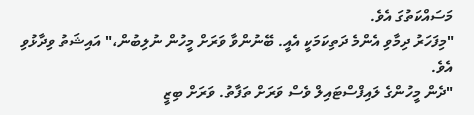މަސައްކަތުގަ އެވެ.
"މިފަހަރު ދިމާވި އެންމެ ދަތިކަމަކީ އެއީ. ބޭނުންވާ ވަރަށް މީހުން ނުލިބުން،" އައިޝަތު ވިދާޅުވި އެވެ.
"ދެން މީހުންގެ ލައިފްސްޓައިލް ވެސް ވަރަށް ތަފާތު. ވަރަށް ބިޒީ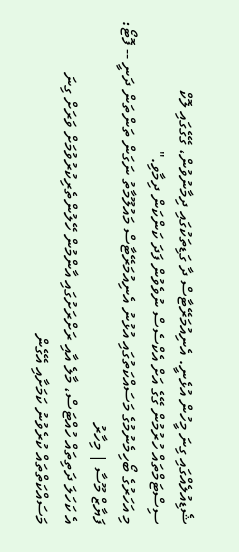ޝެޑިއުލެއްގައި ގިނަ މީހުން އުޅެނީ. އެނިއުމަރޭޓާސް ދާ ގަޑިތަކުގައި ދިމާނުވުން، ގޭގެގައި ލޮކް ސިސްޓަމްތައް ހުރުމުން ގޭގެ އަށް އެކްސެސް ނުވެވުން ފަދަ ކަންކަން ދިމާވި."
މި އަހަރުގެ ބޯހިމެނުމުގެ މަސައްކަތުގައި އުޅުނު އެނިއުމަރޭޓާސް މައުލޫމާތު ނަގަން ތަންތަން ދަނީ -- ފޮޓޯ: ފަޔާޒް މޫސާ | މިހާރު
އެ ކަހަލަ ދަތިތައް ހުއްޓަސް، މާލެ އާއި ރަށްރަށުގައި އާންމުން ހޭލުންތެރިކުރުވުމަށް ވަރަށް ގިނަ މަސައްކަތްތައް ކުރެވުނު ކަމަށާއި އޭގެން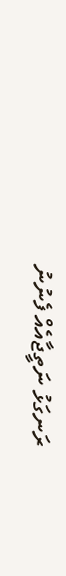ރަނގަޅު ނަތީޖާއެއް ފެނުނު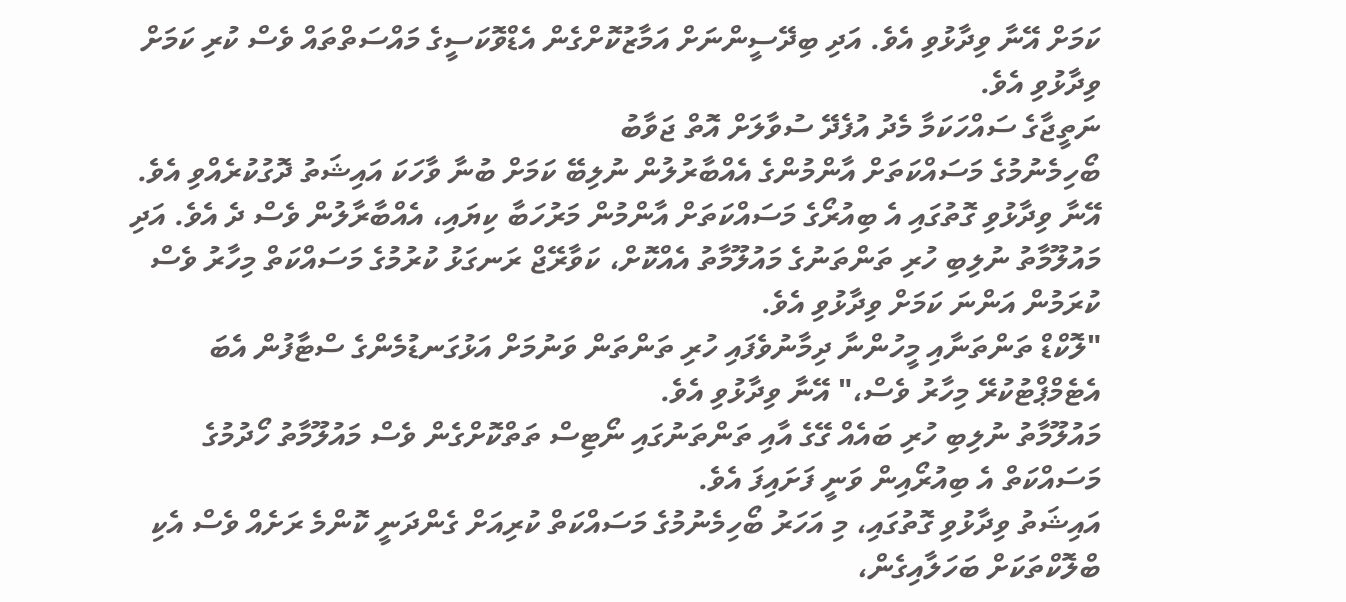ކަމަށް އޭނާ ވިދާޅުވި އެވެ. އަދި ބިދޭސީންނަށް އަމާޒުކޮށްގެން އެޑްވޮކަސީގެ މައްސަތްތައް ވެސް ކުރި ކަމަށް ވިދާޅުވި އެވެ.
ނަތީޖާގެ ސައްހަކަމާ މެދު އުފެދޭ ސުވާލަށް އޮތް ޖަވާބު
ބޯހިމެނުމުގެ މަސައްކަތަށް އާންމުންގެ އެއްބާރުލުން ނުލިބޭ ކަމަށް ބުނާ ވާހަކަ އައިޝަތު ދޮގުކުރެއްވި އެވެ. އޭނާ ވިދާޅުވި ގޮތުގައި އެ ބިއުރޯގެ މަސައްކަތަށް އާންމުން މަރުހަބާ ކިޔައި، އެއްބާރާލުން ވެސް ދެ އެވެ. އަދި މައުލޫމާތު ނުލިބި ހުރި ތަންތަނުގެ މައުލޫމާތު އެއްކޮށް، ކަވާރޭޖް ރަނގަޅު ކުރުމުގެ މަސައްކަތް މިހާރު ވެސް ކުރަމުން އަންނަ ކަމަށް ވިދާޅުވި އެވެ.
"ލޮކްޑް ތަންތަނާއި މީހުންނާ ދިމާނުވެފައި ހުރި ތަންތަން ވަނުމަށް އަޅުގަނޑުމެންގެ ސްޓާފުން އެބަ އެޓެމްޕްޓުކުރޭ މިހާރު ވެސް،" އޭނާ ވިދާޅުވި އެވެ.
މައުލޫމާތު ނުލިބި ހުރި ބައެއް ގޭގެ އާއި ތަންތަނުގައި ނޯޓިސް ތަތްކޮށްގެން ވެސް މައުލޫމާތު ހޯދުމުގެ މަސައްކަތް އެ ބިއުރޯއިން ވަނީ ފަށައިފަ އެވެ.
އައިޝަތު ވިދާޅުވި ގޮތުގައި، މި އަހަރު ބޯހިމެނުމުގެ މަސައްކަތް ކުރިއަށް ގެންދަނީ ކޮންމެ ރަށެއް ވެސް އެކި ބްލޮކްތަކަށް ބަހަލާއިގެން،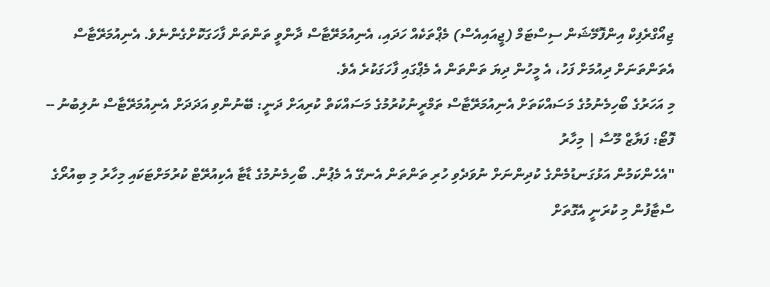ޖިއޯގްރެފިކް އިންފޮމޭޝަން ސިސްޓަމް (ޖީއައިއެސް) މެޕްތަކެއް ހަދައި، އެނިއުމަރޭޓާސް ދާންވީ ތަންތަން ފާހަގަކޮށްގެންނެވެ. އެނިއުމަރޭޓާސް އެތަންތަނަށް ދިއުމަށް ފަހު، އެ މީހުން ދިޔަ ތަންތަން އެ މެޕްގައި ފާހަގަކުރެ އެވެ.
މި އަހަރުގެ ބޯހިމެނުމުގެ މަސައްކަތަށް އެނިއުމަރޭޓާސް ތަމްރީނުކުރުމުގެ މަސައްކަތް ކުރިއަށް ދަނީ: ބޭނުންވި އަދަދަށް އެނިއުމަރޭޓާސް ނުލިބުނު -- ފޮޓޯ: ފަޔާޒް މޫސާ | މިހާރު
"އެހެންކަމުން އަޅުގަނޑުމެންގެ ކުދިންނަށް ނުވަދެވި ހުރި ތަންތަން އެނގޭ އެ މެޕުން. ބޯހިމެނުމުގެ ޑާޓާ އެކިއުރޭޓް ކުރުމަށްޓަކައި މިހާރު މި ބިއުރޯގެ ސްޓާފުން މި ކުރަނީ އެގޮތަށް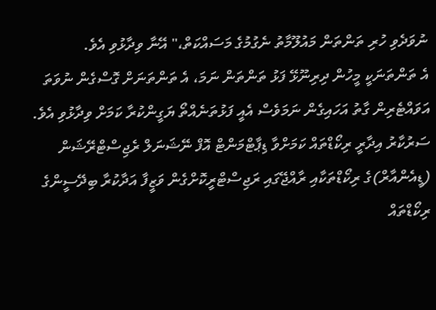ނުވަދެވި ހުރި ތަންތަން މައުލޫމާތު ނެގުމުގެ މަސައްކަތް،" އޭނާ ވިދާޅުވި އެވެ.
އެ ތަންތަނަކީ މީހުން ދިރިނޫޅޭ ފަޅު ތަންތަން ނަމަ، އެ ތަންތަނަށް ގޮސްގެން ނުވަތަ އަވައްޓެރިން ގާތު އަހައިގެން ނަމަވެސް އެއީ ފަޅުތަނެއްތޯ ޔަގީންކުރާ ކަމަށް ވިދާޅުވި އެވެ.
ސަރުކާރު އިދާރީ ރިކޯޑްތައް ކަމަށްވާ ޑިޕާޓްމަންޓް އޮފް ނޭޝަނަލް ރެޖިސްޓްރޭޝަން (ޑީއެންއާރް)ގެ ރިކޯޑްތަކާއި ރާއްޖޭގައި ރަޖިސްޓްރީކޮށްގެން ވަޒީފާ އަދާކުރާ ބިދޭސީންގެ ރިކޯޑްތައް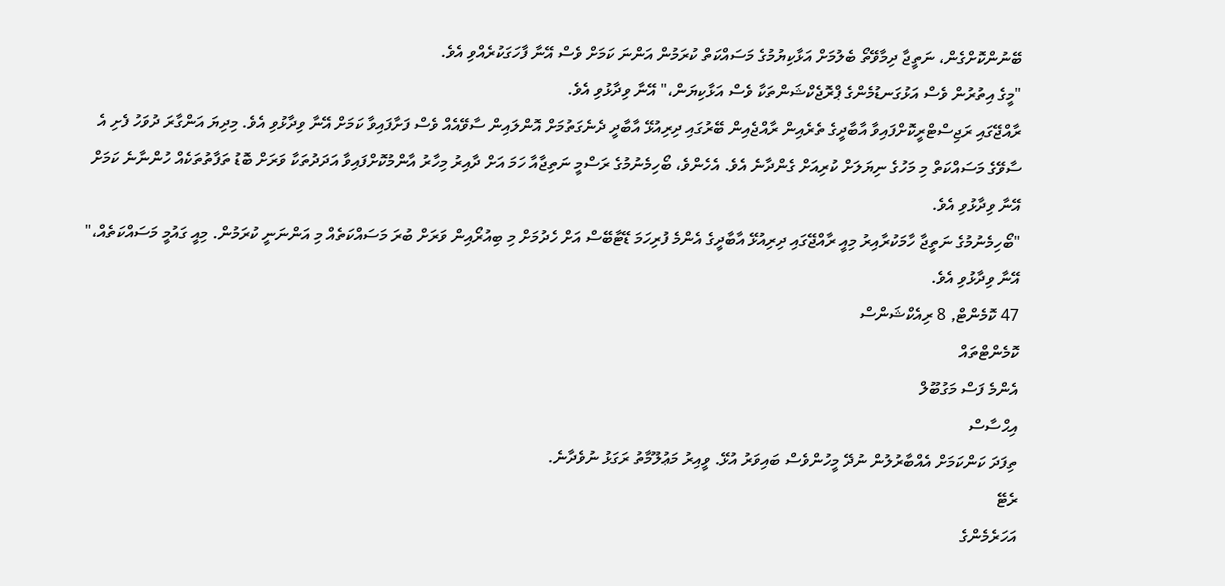ބޭނުންކޮށްގެން، ނަތީޖާ ދިމާވޭތޯ ބެލުމަށް އަޅާކިޔުމުގެ މަސައްކަތް ކުރަމުން އަންނަ ކަމަށް ވެސް އޭނާ ފާހަގަކުރެއްވި އެވެ.
"މީގެ އިތުރުން ވެސް އަޅުގަނޑުމެންގެ ޕްރޮޖެކްޝަންތަކާ ވެސް އަޅާކިޔަން،" އޭނާ ވިދާޅުވި އެވެ.
ރާއްޖޭގައި ރަޖިސްޓްރީކޮށްފައިވާ އާބާދީގެ ތެރެއިން ރާއްޖެއިން ބޭރުގައި ދިރިއުޅޭ އާބާދީ ދެނެގަތުމަށް އޮންލައިން ސާވޭއެއް ވެސް ފަށާފައިވާ ކަމަށް އޭނާ ވިދާޅުވި އެވެ. މިދިޔަ އަންގާރަ ދުވަހު ފެށި އެ ސާވޭގެ މަސައްކަތް މި މަހުގެ ނިޔަލަށް ކުރިއަށް ގެންދާނެ އެވެ. އެހެންވެ، ބޯހިމެނުމުގެ ރަސްމީ ނަތިޖާއާ ހަމަ އަށް ދާއިރު މިހާރު އާންމުކޮށްފައިވާ އަދަދުތަކާ ވަރަށް ބޮޑު ތަފާތުތަކެއް ހުންނާނެ ކަމަށް އޭނާ ވިދާޅުވި އެވެ.
"ބޯހިމެނުމުގެ ނަތީޖާ ހާމަކުރާއިރު މިއީ ރާއްޖޭގައި ދިރިއުޅޭ އާބާދީގެ އެންމެ ފުރިހަމަ ޑޭޓާބޭސް އަށް ހެދުމަށް މި ބިއުރޯއިން ވަރަށް ބުރަ މަސައްކަތެއް މި އަންނަނީ ކުރަމުން. މިއީ ގައުމީ މަސައްކަތެއް،" އޭނާ ވިދާޅުވި އެވެ.
47 ކޮމެންޓް, 8 ރިއެކްޝަންސް
ކޮމެންޓްތައް
އެންމެ ފަސް މަގުބޫލް
އިޙްސާސް
ތިފަދަ ކަންކަމަށް އެއްބާރުލުން ނުދޭ މީހުންވެސް ބައިވަރު އުޅޭ. ވީއިރު މަޢުލޫމާތު ރަގަޅު ނުވެދާނެ.
ރެޓޭ
އަހަރެމެންގެ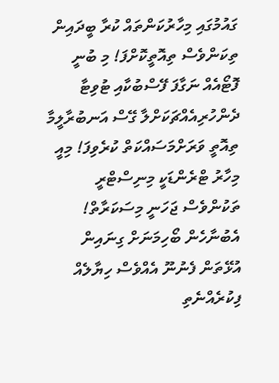ގައުމުގައި މިހާރުކަންތައް ކުރާ ބީދައިން ތިކަންވެސް ތިއޮތީކޮށްފަ! މި ބުނީ ފޮޓޯއެއް ނަގާފަ ފޭސްބުކާއި ޓުވިޓާ ދެންހުރިއެއްޗަކަށްލާ ގޭސް އަނބުރާލީމާ ތިއޮތީ ވަރަށްމަސައްކަތް ކުރެވިފަ! މިއީ މިހާރު ޓްރެންޑަކީ މިނިސްޓްރީ ތަކުންވެސް ޖަހަނީ މިސަކަރާތް! އެބުނާހެން ބޯހިމަނަށް ގިނައިން އުޅޭތަން ފެނުނޫ އެއްވެސް ހިޔާލެއް ފިކުރެއްނެތި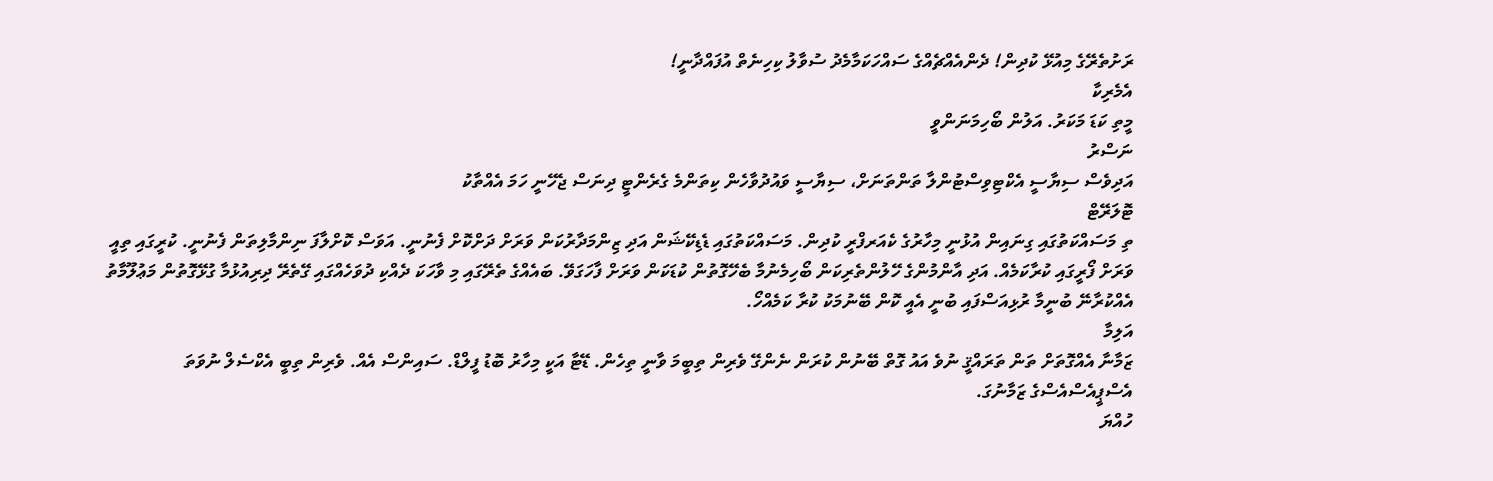ރަށުތެރޭގެ މިއުޅޭ ކުދިން! ދެންއެއްޗެއްގެ ސައްހަކަމާމެދު ސުވާލު ކިހިނެތް އުފައްދާނީ!
އެމެރިކާ
މީތި ކަޑަ މަކަރު. އަލުން ބޯހިމަނަންވީ
ނަސްރު
އަދިވެސް ސިޔާސީ އެކްޓިވިސްޓުންލާ ތަންތަނަށް، ސިޔާސީ ވައުދުވާހެން ކިތަންމެ ގެރެންޓީ ދިނަސް ޖެހޭނީ ހަމަ އެއްތާކު
ޓޮލަރޭޓް
ތި މަސައްކަތުގައި ގިނައިން އުޅުނީ މިހާރުގެ ކެއަރފްރީ ކުދިން. މަސައްކަތުގައި ޑެޑިކޭޝަން އަދި ޒިންމަދާރުކަން ވަރަށް ދަށްކޮށް ފެނުނީ. އަވަސް ކޮށްލާފަ ނިންމާލިތަން ފެނުނީ. ކުރީގައި ތިއީ ވަރަށް ފޯރީގައި ކުރާކަމެއް. އަދި އާންމުންގެ ހޭލުންތެރިކަން ބޯހިމެނުމާ ބެހޭގޮތުން ކުޑަކަން ވަރަށް ފާހަގަވޭ. ބައެއްގެ ތެރޭގައި މި ވާހަކަ ދެއްކި ދުވަހެއްގައި ގޭތެރޭ ދިރިއުޅުމާ ގުޅޭގޮތުން މަޢުލޫމާތު އެއްކުރާނޭ ބުނީމާ ރުޅިއަސްފައި ބުނީ އެއީ ކޮން ބޭނުމަކު ކުރާ ކަމެއްހޯ.
އަލިމާ
ޒަމާނާ އެއްގޮތަށް ތަން ތަރައްޤީ ނުވެ އައު ގޮތް ބޭނުން ކުރަން ނެންގޭ ވެރިން ތިބީމަ ވާނީ ތިހެން. ޑޭޓާ އަކީ މިހާރު ބޮޑު ފީލްޑް. ސައިންސް އެއް. ވެރިން ތިބީ އެކްސެލް ނުވަތަ އެސްޕީއެސްއެސްގެ ޒަމާނުގަ.
ހުއްޔަ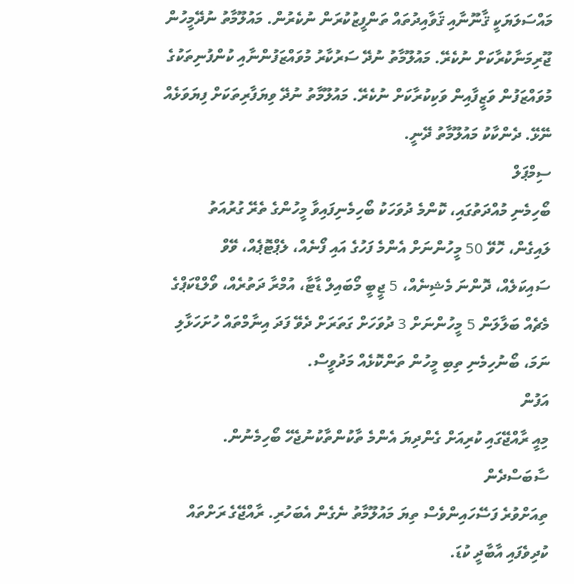މައްސަލަޔަކީ ޤާނޫނާއި ޤަވާއިދުތައް ތަންފީޒުކުރަން ނުކެރުން. މައުލޫމާތު ނުދޭމީހުން ޖޫރިމަނާކުރާކަށް ނުކެރޭ. މައުލޫމާތު ނުދޭ ސަރުކާރު މުވައްޒަފުންނާއި ކުންފުނިތަކުގެ މުވައްޒަފުން ވަޒީފާއިން ވަކިކުރާކަށް ނުކެރޭ. މައުލޫމާތު ނުދޭ ވިޔަފާރިތަކަށް ފިޔަވަޅެއް ނޭޅޭ. ދެންކާކު މައުލޫމާތު ދޭނީ.
ސިމްޕަލް
ބޯހިމެނި މުއްދަތުގައި، ކޮންމެ ދުވަހަކު ބޯހިމެނިފައިވާ މީހުންގެ ތެރޭ ގުރުއަތު ލައިގެން، ހޮވޭ 50 މީހުންނަށް އެންމެ ފަހުގެ އައި ފޯނެއް، ލެޕްޓޮޕެއް، ވޭވް ސައިކަލެއް، ދޮންނަ މެޝިނެއް، 5 ޖީބީ މޯބައިލް ޑާޓާ، އުމްރާ ދަތުރެއް، ވޯލްޑްކަޕްގެ މެޗެއް ބަލާލަން 5 މީހުންނަށް 3 ދުވަހަށް ގަތަރަށް ދެވޭ ފަދަ އިނާމްތައް ހުށަހަޅާލި ނަމަ، ބޯނުހިމެނި ތިބި މީހުން ތަންކޮޅެއް މަދުވީސް.
އަފުން
މިއީ ރާއްޖޭގައި ކުރިއަށް ގެންދިޔަ އެންމެ ތާކުންތާކުނުޖެހޭ ބޯހިމެނުން.
ސާބަސްދެން
ތިއަށްވުރެ ފަސޭހައިންވެސް ތިޔަ މައުލޫމާތު ނެގެން އެބަހުރި. ރާއްޖޭގެ ރަށްތައް ކުދިވެފައި އާބާދީ ކުޑަ.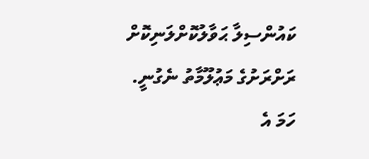ކައުންސިލާ ޙަވާލުކޮށްލަނިކޮށް ރަށްރަށުގެ މަޢުލޫމާތު ނެގުނީ. ހަމަ އެ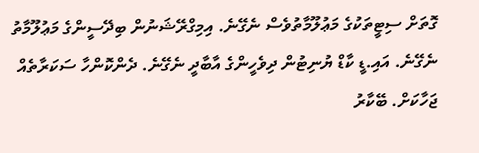ގޮތަށް ސިޓީތަކުގެ މަޢުލޫމާތުވެސް ނެގޭނެ. އިމިގްރޭޝަނުން ބިދޭސީންގެ މަޢުލޫމާތު ނެގޭނެ. އައި.ޑީ ކާޑް ޔުނިޓުން ދިވެހީންގެ އާބާދީ ނެގޭނެ. ދެންކޮންހާ ސަކަރާތެއް ޖަހާކަށް. ބޭކާރު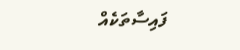ފައިސާތަކެއް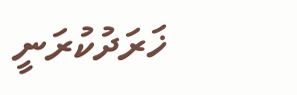ޚަރަދުކުރަނީ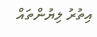އިތުރު ލިޔުންތައް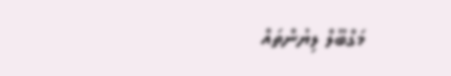މަގްބޫލް ލިޔުންތައް